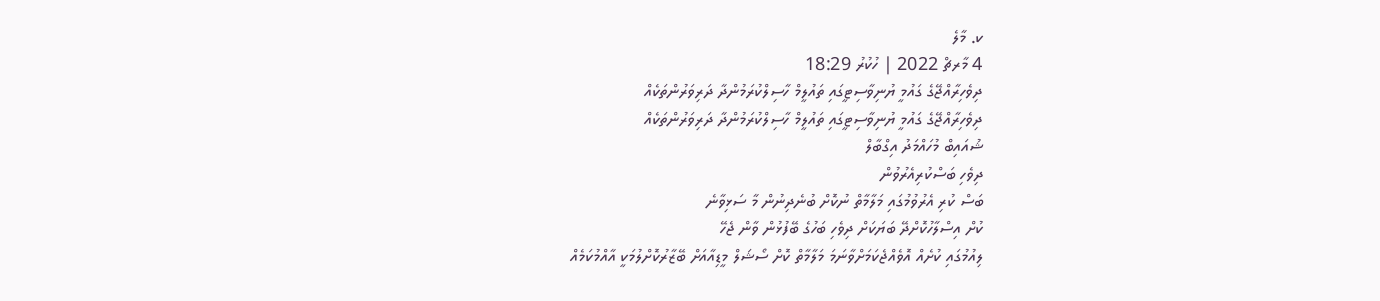ކ. މާލެ
4 މާރޗް 2022 | ހުކުރު 18:29
ދިވެހިރާއްޖޭގެ ގައުމީ ޔުނިވާސިޓީގައި ތައުލީމް ހާސިލްކުރަމުންދާ ދަރިވަރުންތަކެއް
ދިވެހިރާއްޖޭގެ ގައުމީ ޔުނިވާސިޓީގައި ތައުލީމް ހާސިލްކުރަމުންދާ ދަރިވަރުންތަކެއް
ޝުއައިބް މުހައްމަދު އިގްބާލް
ދިވެހި ބަސްކުރިއެރުވުން
ބަސް ކުރި އެރުވުމުގައި މަލާމާތް ނުކޮށް ބުނެދިނުން މާ ސަޅިވާނެ
ކުށް އިސްލާހުކޮށްދޭ ބަޔަކަށް ދިވެހި ބަހުގެ ބޭފުޅުން ވާން ޖެހޭ
ލިއުމުގައި ކުށެއް އޮވެއްޖެކަމަށްވާނަމަ މަލާމާތް ކޮށް ސޯޝަލް މީޑިއާއަށް ބޭޒާރުކޮށްލުމަކީ އާއްމުކަމެއް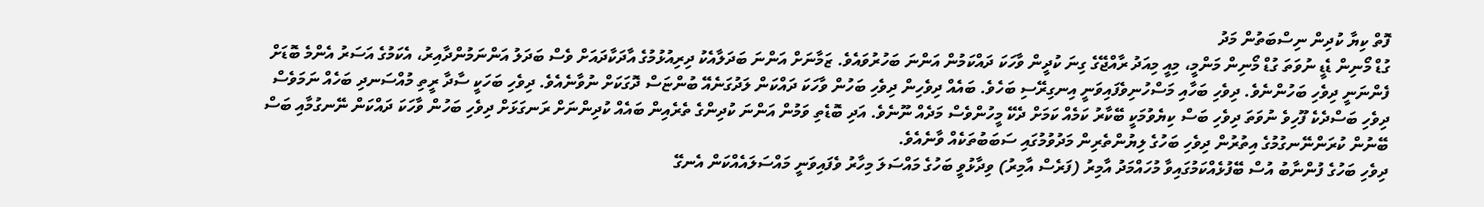ފޮތް ކިޔާ ކުދިން ނިސްބަތުން މަދު
ގުޑް މޯނިން ޑެޑީ ނުވަތަ ގުޑް މޯނިން މަންމީ، މިއީ މިއަދު ރާއްޖޭގެ ގިނަ ކުދީން ވާހަކަ ދައްކަމުން އަންނަ ބަހުރުވައެވެ. ޒަމާނަށް އަންނަ ބަދަލާއެކު ދިރިއުޅުމުގެ އާދަކާދައަށް ވެސް ބަދަލު އަންނަމުންދާއިރު، އެކަމުގެ އަސަރު އެންމެ ބޮޑަށް ފެންނަނީ ދިވެހި ބަހުންނެވެ. ދިވެހި ބަހާއި މަސްހުނިވެފައިވަނީ އިނގިރޭސި ބަހެވެ. ބައެއް ދިވެހިން ދިވެހި ބަހުން ވާހަކަ ދައްކަން ލަދުގަނެއޭ ބުންޏަސް ދޮގަކަށް ނުވާނެއެވެ. ދިވެހި ބަހަކީ ސާދާ ރީތި މުއްސަނދި ބަހެއް ނަމަވެސް ދިވެހި ބަސްދެކެ ފޫހިވެ ނުވަތަ ދިވެހި ބަސް ކިޔެވުމަކީ ބޭކާރު ކަމެއް ކަމަށް ދެކޭ މީހުންވެސް މަދެއް ނޫނެވެ. އަދި ބޮޑެތި ވަމުން އަންނަ ކުދިންގެ ތެރެއިން ބައެއް ކުދިންނަށް ރަނގަޅަށް ދިވެހި ބަހުން ވާހަކަ ދައްކަން ނޭނގުމާއި ބަސް ބޭނުން ކުރަންނޭނގުމުގެ އިތުރުން ދިވެހި ބަހުގެ ލިޔުންތެރިން މަދުވުމުގައި ސަބަބުތަކެއް ވާނެއެވެ.
ދިވެހި ބަހުގެ ފުންނާބު އުސް ބޭފުޅެއްކަމުގައިވާ މުހައްމަދު އާމިރު (ފަރެސް އާމިރު) ވިދާޅުވީ ބަހުގެ މައްސަލަ މިހާރު ވެފައިވަނީ މައްސަލައެއްކަން އެނގޭ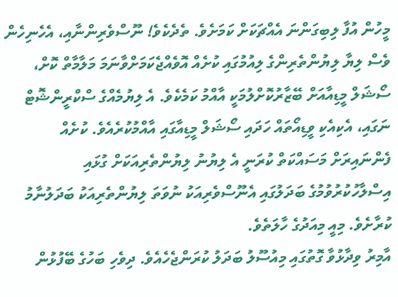މީހުން އުފާ ލިބިގަންނަ އެއްޗަކަށް ކަމަށެވެ. ތެދެކެވެ! ނޫސްވެރިންނާއި، އެހެނިހެން ވެސް ލިޔާ ލިޔުންތެރިންގެ ލިއުމުގައި ކުށެއް އޮވެއްޖެކަމަށްވާނަމަ މަލާމާތް ކޮށް، ސޯޝަލް މީޑިއާއަށް ބޭޒާރުކޮށްލުމަކީ އާއްމު ކަމެކެވެ. އެ ލިޔުމެއްގެ ސްކްރީންޝޮޓް ނަގައި، އެކިއެކި ވީޑިއޯތައް ހަދައި ސޯޝަލް މީޑިއާގައި އާއްމުކުރެއެވެ. ކުށެއް ފެންނައިރަށް މަސައްކަތް ކުރަނީ އެ ލިޔުނު ލިޔުންތެރިއަކަށް ގުޅައި އިސްލާހުކުރުވުމުގެ ބަދަލުގައި އެނޫސްވެރިއަކު ނުވަތަ ލިޔުންތެރިއަކު ބަދަލުނާމު ކުރާށެވެ. މިއީ މިއަދުގެ ހާލަތެވެ.
އާމިރު ވިދާޅުވާ ގޮތުގައި މިއުސޫލު ބަދަލު ކުރަންޖެހެއެވެ. ދިވެހި ބަހުގެ ބޭފުޅުން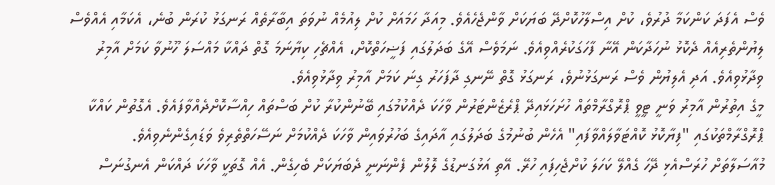ވެސް އެފަދަ ކަންކަމާ ދުރުވެ، ކުށް އިސްލާހުކޮށްދޭ ބަޔަކަށް ވާންޖެހެއެވެ. މިއަދާ ހަމައަށް ކުށް ލިއުމެއް ނުވަތަ އިބާރާތެއް ރަނގަޅު ކުރަން ބުނެ، އެކަމާއި އެއްވެސް ލިޔުންތެރިއެއް ދެކޮޅު ނުހަދާކަން އޭނާ ފާހަގަކުރެއްވިއެވެ. ނަމަވެސް އޭގެ ބަދަލުގައި ފަޟީހަތްކޮށް، އެއްޗެހި ކިޔާނަމަ ގޮތް ދައްކާ މައްސަލަ ހޫނުވާ ކަމަށް އާމިރު ވިދާޅުވިއެވެ. އަދި އެލިޔުން ވެސް ރަނގަޅުނުވެ، ރަނގަޅު ގޮތް ނޭނގި ދާފަހަރު ގިނަ ކަމަށް އާމިރު ވިދާޅުވިއެވެ.
މީގެ އިތުރުން އާމިރު ވަނީ ޓީވީ ޕްރޮގްރާމްތައް ހުށަހަޅައިދޭ ޕްރެޒެންޓަރުން ވާހަކަ ދެއްކުމުގައި ބޭނުންކުރާ ކުށް ބަސްތައް ހިއްސާކޮށްދެއްވާފައެވެ. އެގޮތުން ކައްކާ ޕްރޮގްރާމްތަކުގައި "ފިޔާކޮޅު ކޮއްޓަވާލައްވާފައި" އެހެން ބުނުމުގެ ބަދަލުގައި އާދައިގެ ބަހުރުވައިން ވާހަކަ ދެއްކުމަށް ނަސޭހަތްތެރިވެ ވަޑައިގެންނެވިއެވެ.
މުއާސަލާތަށް ހުރަސްއެޅި ދޭހަ ގެއްލޭ ކަހަލަ ކުށްޖެހިފައި ހުރޭ. އޭތި އަޅުގަނޑުގެ ލޮލުން ފެންނަނީ ދެބަޔަކަށް ބެހިގެން. އެއް ގޮތަކީ ވާހަކަ ދައްކަން އެނގުނަސް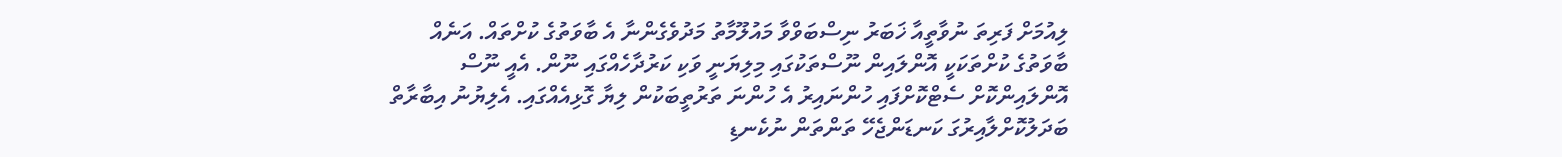ލިއުމަށް ފަރިތަ ނުވާތީއާ ޚަބަރު ނިސްބަވްވާ މައުލޫމާތު މަދުވެގެންނާ އެ ބާވަތުގެ ކުށްތައް. އަނެއް ބާވަތުގެ ކުށްތަކަކީ އޮންލައިން ނޫސްތަކުގައި މިލިޔަނީ ވަކި ކަރުދާހެއްގައި ނޫން. އެއީ ނޫސް އޮންލައިންކޮށް ސެޓްކޮށްފައި ހުންނައިރު އެ ހުންނަ ތަރުތީބަކުން ލިޔާ ގޮޅިއެއްގައި. އެލިޔުނު އިބާރާތް ބަދަލުކޮށްލާއިރުގަ ކަނޑަންޖެހޭ ތަންތަން ނުކެނޑި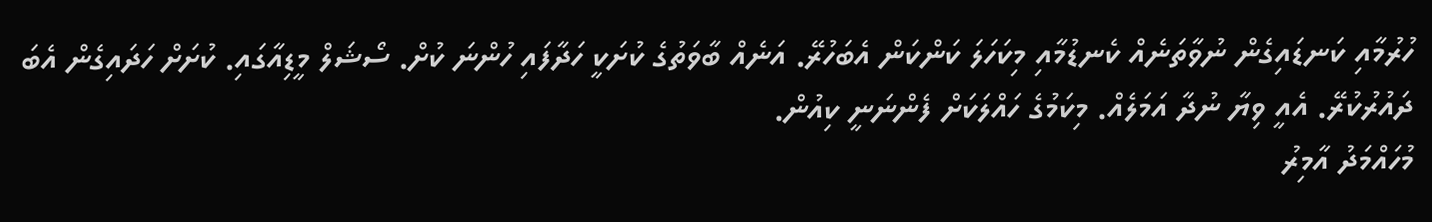ހުރުމާއި ކަނޑައިގެން ނުވާތަނެއް ކެނޑުމާއި މިކަހަލަ ކަންކަން އެބަހުރޭ. އަނެއް ބާވަތުގެ ކުށަކީ ހަދާފައި ހުންނަ ކުށް. ސޯޝަލް މީޑިއާގައި. ކުށަށް ހަދައިގެން އެބަ ދައުރުކުރޭ. އެއީ ވިޔާ ނުދާ އަމަލެއް. މިކަމުގެ ހައްލަކަށް ފެންނަނީ ކިއުން.
މުހައްމަދު އާމިރު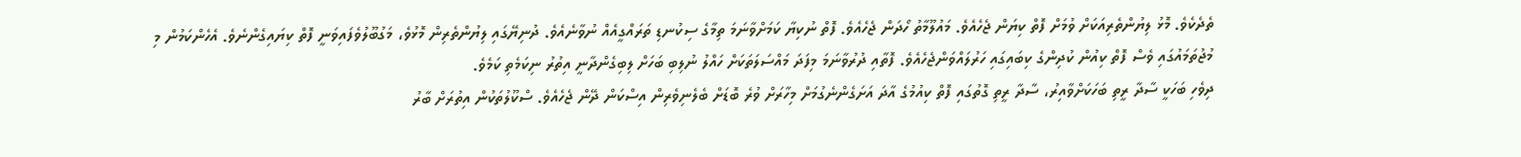ތެދެކެވެ. މޮޅު ލިޔުންތެރިއަކަށް ވުމަށް ފޮތް ކިޔަން ޖެހެއެވެ. މައުލޫމާތު ހޯދަން ޖެހެއެވެ. ފޮތް ނުކިޔާ ކަމަށްވާނަމަ ތިމާގެ ސިކުނޑި ތަރައްގީއެއް ނުވާނެއެވެ. ދުނިޔޭގައި ލިޔުންތެރިން މޮޅުވެ، މަގުބޫލުވެފައިވަނީ ފޮތް ކިޔައިގެންނެވެ. އެހެންކަމުން މި މުޖުތަމައުގައި ވެސް ފޮތް ކިއުން ކުދިންގެ ކިބައިގައި ހަރުލައްވަންޖެހެއެވެ. ފޮތާއި ދުރުވާނަމަ މިފަދަ މައްސަލަތަކަށް ހައްލު ނުލިބި ބަހަށް ލިބިގެންދާނީ އިތުރު ނިކަމެތި ކަމެވެ.
ދިވެހި ބަހަކީ ސާދާ ރީތި ބަހަކަށްވާއިރު، ސާދާ ރީތި ގޮތުގައި ފޮތް ކިއުމުގެ އާދަ އަށަގެންނެގުމަށް މިހާރަށް ވުރެ ބޮޑަށް ބެލެނިވެރިން އިސްކަން ދޭން ޖެހެއެވެ. ސްކޫލުތަކުން އިތުރަށް ބާރު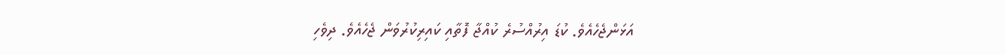އަޅަންޖެހެއެވެ. ކުޑަ އިރުއްސުރެ ކުއްޖާ ފޮތާއި ކައިރިކުރުވަން ޖެހެއެވެ. ދިވެހި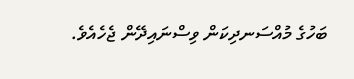ބަހުގެ މުއްސަނދިކަން ވިސްނައިދޭން ޖެހެއެވެ.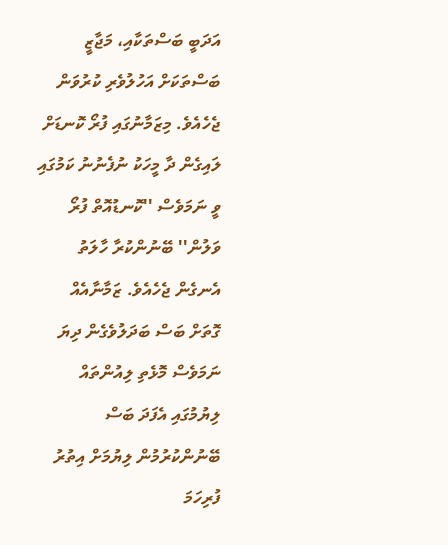އަދަބީ ބަސްތަކާއި، މަޖާޒީ ބަސްތަކަށް އަހުލުވެރި ކުރުވަން ޖެހެއެވެ. މިޒަމާނުގައި ފުރޯ ކޮނޑަށް ލައިގެން ދާ މީހަކު ނުފެނުނު ކަމުގައި ވީ ނަމަވެސް ''ކޮނޑުއޮތް ފުރޯ ވަލުން'' ބޭނުންކުރާ ހާލަތު އެނގެން ޖެހެއެވެ. ޒަމާނާއެއް ގޮތަށް ބަސް ބަދަލުވެގެން ދިޔަ ނަމަވެސް މޮޅެތި ލިއުންތައް ލިޔުމުގައި އެފަދަ ބަސް ބޭނުންކުރުމުން ލިޔުމަށް އިތުރު ފުރިހަމަ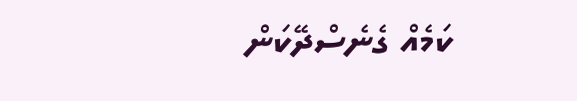ކަމެއް ގެނެސްދޭކަން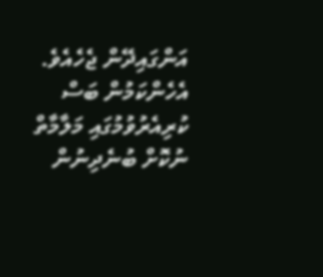އަންގައިދޭން ޖެހެއެވެ. އެހެންކަމުން ބަސް ކުރިއެރުވުމުގައި މަލާމާތް ނުކޮށް ބުނެދިނުން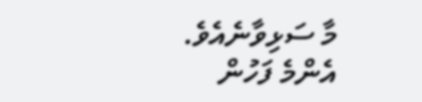މާ ސަޅިވާނެއެވެ.
އެންމެ ފަހުން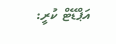އަޕްޑޭޓް ކުރީ: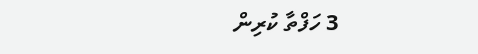3 ހަފްތާ ކުރިން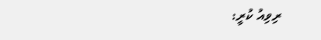ރިވިއު ކުރީ: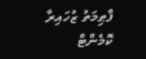ފާޠިމަތު ޒުހައިރާ
ކޮމެންޓް